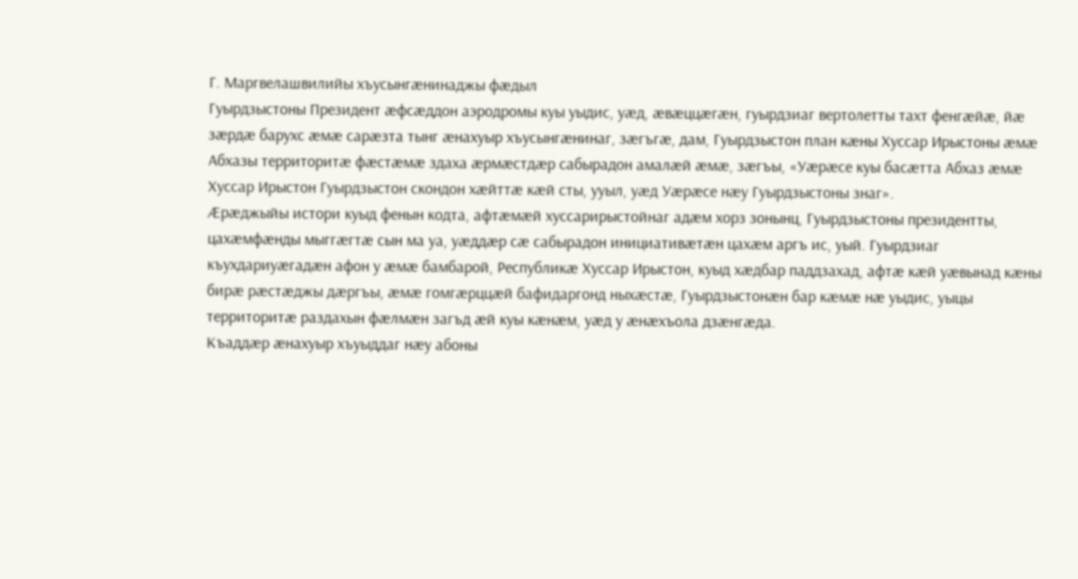Г. Маргвелашвилийы хъусынгæнинаджы фæдыл
Гуырдзыстоны Президент æфсæддон аэродромы куы уыдис, уæд, æвæццæгæн, гуырдзиаг вертолетты тахт фенгæйæ, йæ зæрдæ барухс æмæ сарæзта тынг æнахуыр хъусынгæнинаг, зæгъгæ, дам, Гуырдзыстон план кæны Хуссар Ирыстоны æмæ Абхазы территоритæ фæстæмæ здаха æрмæстдæр сабырадон амалæй æмæ, зæгъы, «Уæрæсе куы басæтта Абхаз æмæ Хуссар Ирыстон Гуырдзыстон скондон хæйттæ кæй сты, ууыл, уæд Уæрæсе нæу Гуырдзыстоны знаг».
Æрæджыйы истори куыд фенын кодта, афтæмæй хуссарирыстойнаг адæм хорз зонынц, Гуырдзыстоны президентты, цахæмфæнды мыггæгтæ сын ма уа, уæддæр сæ сабырадон инициативæтæн цахæм аргъ ис, уый. Гуырдзиаг къухдариуæгадæн афон у æмæ бамбарой, Республикæ Хуссар Ирыстон, куыд хæдбар паддзахад, афтæ кæй уæвынад кæны бирæ рæстæджы дæргъы, æмæ гомгæрццæй бафидаргонд ныхæстæ, Гуырдзыстонæн бар кæмæ нæ уыдис, уыцы территоритæ раздахын фæлмæн загъд æй куы кæнæм, уæд у æнæхъола дзæнгæда.
Къаддæр æнахуыр хъуыддаг нæу абоны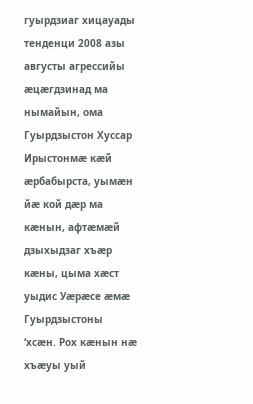гуырдзиаг хицауады тенденци 2008 азы августы агрессийы æцæгдзинад ма нымайын, ома Гуырдзыстон Хуссар Ирыстонмæ кæй æрбабырста, уымæн йæ кой дæр ма кæнын, афтæмæй дзыхыдзаг хъæр кæны, цыма хæст уыдис Уæрæсе æмæ Гуырдзыстоны ‘хсæн. Рох кæнын нæ хъæуы уый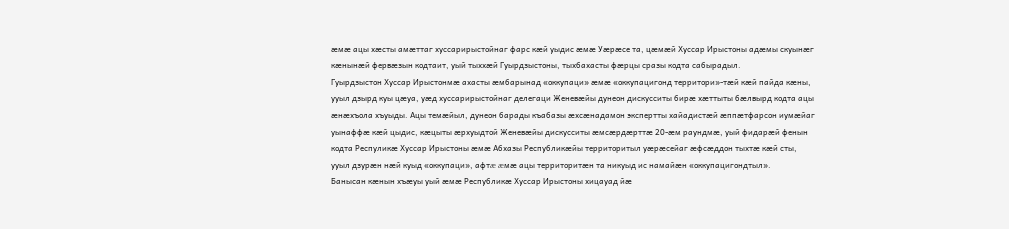æмæ ацы хæсты амæттаг хуссарирыстойнаг фарс кæй уыдис æмæ Уæрæсе та, цæмæй Хуссар Ирыстоны адæмы скуынæг кæнынæй фервæзын кодтаит, уый тыххæй Гуырдзыстоны, тыхбахасты фæрцы сразы кодта сабырадыл.
Гуырдзыстон Хуссар Ирыстонмæ ахасты æмбарынад «оккупаци» æмæ «оккупацигонд территори»-тæй кæй пайда кæны, ууыл дзырд куы цæуа, уæд хуссарирыстойнаг делегаци Женевæйы дунеон дискусситы бирæ хæттыты бæлвырд кодта ацы æнæхъола хъуыды. Ацы темæйыл, дунеон барады къабазы æхсæнадамон экспертты хайадистæй æппæтфарсон иумæйаг уынаффæ кæй цыдис, кæцыты æрхуыдтой Женевæйы дискусситы æмсæрдæрттæ 20-æм раундмæ, уый фидарæй фенын кодта Респуликæ Хуссар Ирыстоны æмæ Абхазы Республикæйы территоритыл уæрæсейаг æфсæддон тыхтæ кæй сты, ууыл дзурæн нæй куыд «оккупаци», афтæ æмæ ацы территоритæн та никуыд ис намайæн «оккупацигондтыл».
Банысан кæнын хъæуы уый æмæ Республикæ Хуссар Ирыстоны хицауад йæ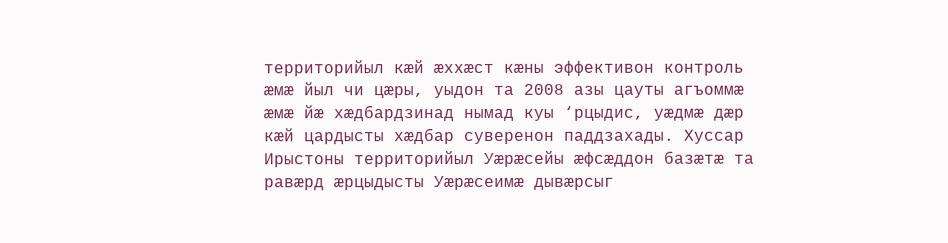территорийыл кæй æххæст кæны эффективон контроль æмæ йыл чи цæры, уыдон та 2008 азы цауты агъоммæ æмæ йæ хæдбардзинад нымад куы ‘рцыдис, уæдмæ дæр кæй цардысты хæдбар суверенон паддзахады. Хуссар Ирыстоны территорийыл Уæрæсейы æфсæддон базæтæ та равæрд æрцыдысты Уæрæсеимæ дывæрсыг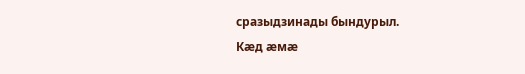сразыдзинады бындурыл.
Кæд æмæ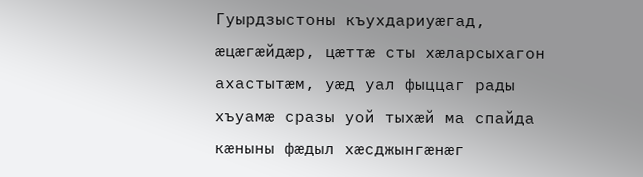Гуырдзыстоны къухдариуæгад, æцæгæйдæр, цæттæ сты хæларсыхагон ахастытæм, уæд уал фыццаг рады хъуамæ сразы уой тыхæй ма спайда кæныны фæдыл хæсджынгæнæг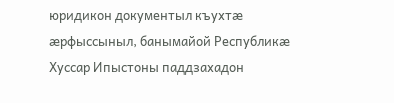юридикон документыл къухтæ æрфыссыныл, банымайой Республикæ Хуссар Ипыстоны паддзахадон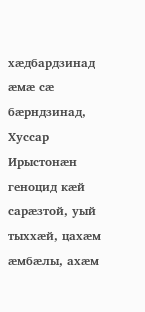хæдбардзинад æмæ сæ бæрндзинад, Хуссар Ирыстонæн геноцид кæй сарæзтой, уый тыххæй, цахæм æмбæлы, ахæм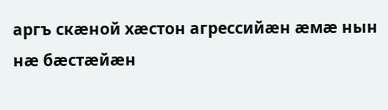аргъ скæной хæстон агрессийæн æмæ нын нæ бæстæйæн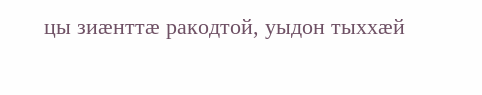цы зиæнттæ ракодтой, уыдон тыххæй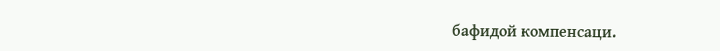бафидой компенсаци.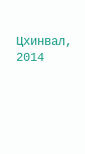Цхинвал, 2014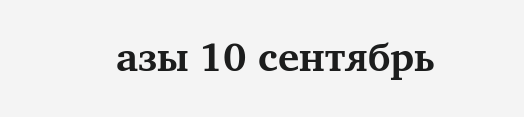азы 10 сентябрь